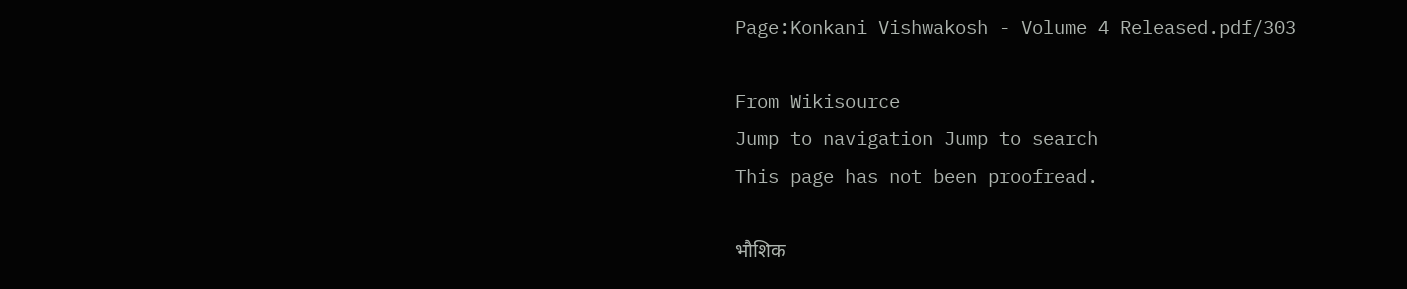Page:Konkani Vishwakosh - Volume 4 Released.pdf/303

From Wikisource
Jump to navigation Jump to search
This page has not been proofread.

भौशिक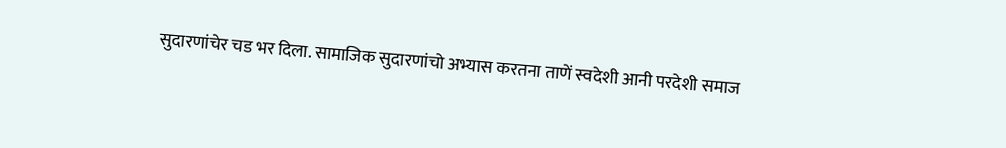सुदारणांचेर चड भर दिला. सामाजिक सुदारणांचो अभ्यास करतना ताणें स्वदेशी आनी परदेशी समाज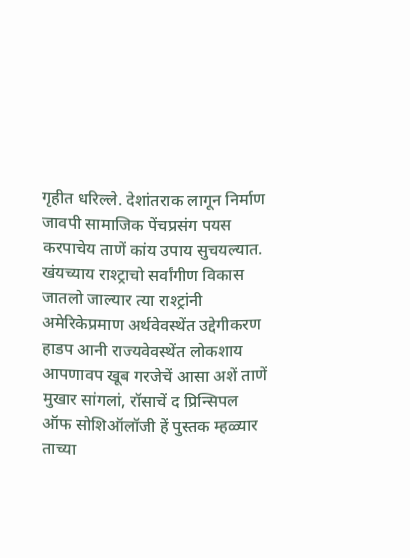गृहीत धरिल्ले. देशांतराक लागून निर्माण जावपी सामाजिक पेंचप्रसंग पयस करपाचेय ताणें कांय उपाय सुचयल्यात. खंयच्याय राश्ट्राचो सर्वांगीण विकास जातलो जाल्यार त्या राश्ट्रांनी अमेरिकेप्रमाण अर्थवेवस्थेंत उद्देगीकरण हाडप आनी राज्यवेवस्थेंत लोकशाय आपणावप खूब गरजेचें आसा अशें ताणें मुखार सांगलां, रॉसाचें द प्रिन्सिपल ऑफ सोशिऑलॉजी हें पुस्तक म्हळ्यार ताच्या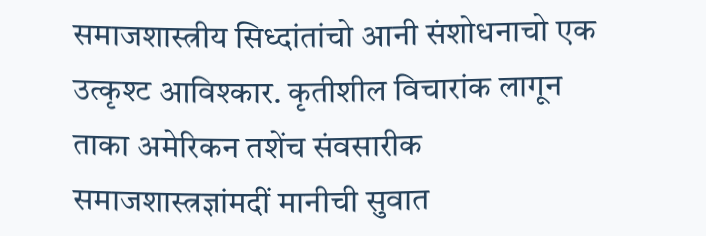समाजशास्त्रीय सिध्दांतांचो आनी संशोधनाचो एक उत्कृश्ट आविश्कार. कृतीशील विचारांक लागून ताका अमेरिकन तशेंच संवसारीक समाजशास्त्रज्ञांमदीं मानीची सुवात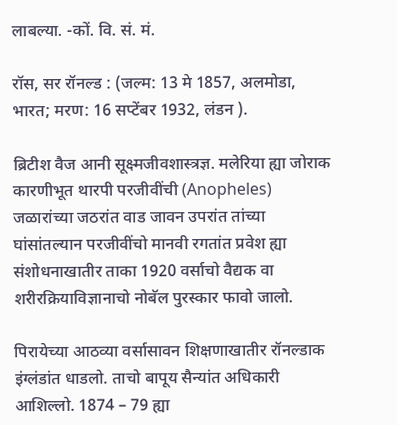लाबल्या. -कों. वि. सं. मं.

रॉस, सर रॉनल्ड : (जल्म: 13 मे 1857, अलमोडा, भारत; मरण: 16 सप्टेंबर 1932, लंडन ).

ब्रिटीश वैज आनी सूक्ष्मजीवशास्त्रज्ञ. मलेरिया ह्या जोराक कारणीभूत थारपी परजीवींची (Anopheles) जळारांच्या जठरांत वाड जावन उपरांत तांच्या घांसांतल्यान परजीवींचो मानवी रगतांत प्रवेश ह्या संशोधनाखातीर ताका 1920 वर्साचो वैद्यक वा शरीरक्रियाविज्ञानाचो नोबॅल पुरस्कार फावो जालो.

पिरायेच्या आठव्या वर्सासावन शिक्षणाखातीर रॉनल्डाक इंग्लंडांत धाडलो. ताचो बापूय सैन्यांत अधिकारी आशिल्लो. 1874 – 79 ह्या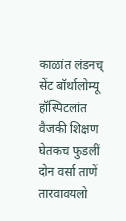काळांत लंडनच् सेंट बॉर्थालोम्यू हॉस्पिटलांत वैजकी शिक्षण घेतकच फुडलीं दोन वर्सा ताणें तारवावयलो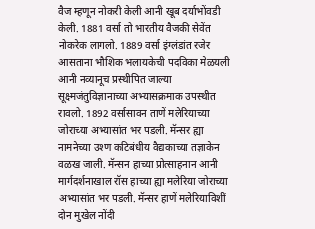वैज म्हणून नोकरी केली आनी खूब दर्याभोंवडी केली. 1881 वर्सा तो भारतीय वैजकी सेवेंत नोकरेक लागलो. 1889 वर्सा इंग्लंडांत रजेर आसताना भौशिक भलायकेची पदविका मेळयली आनी नव्यानूच प्रस्थीपित जाल्या सूक्ष्मजंतुविज्ञानाच्या अभ्यासक्रमाक उपस्थीत रावलो. 1892 वर्सासावन ताणें मलेरियाच्या जोराच्या अभ्यासांत भर पडली. मॅन्सर ह्या नामनेच्या उश्ण कटिबंधीय वैद्यकाच्या तज्ञाकेन वळख जाली. मॅन्सन हाच्या प्रोत्साहनान आनी मार्गदर्शनाखाल रॉस हाच्या ह्या मलेरिया जोराच्या अभ्यासांत भर पडली. मॅन्सर हाणें मलेरियाविशीं दोन मुखेल नोंदी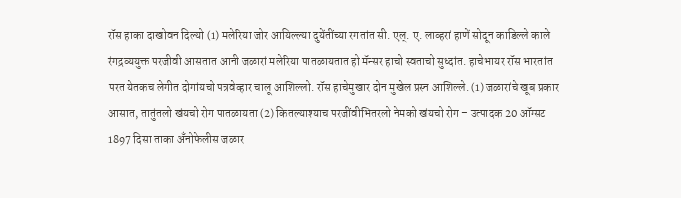रॉस हाका दाखोवन दिल्यो (1) मलेरिया जोर आयिल्ल्या दुयेंतींच्या रगतांत सी. एल्. ए. लाव्हरां हाणें सोदून काडिल्ले काले रंगद्रव्ययुक्त परजीवी आसतात आनी जळारां मलेरिया पातळायतात हो मॅन्सर हाचो स्वताचो सुध्दांत. हाचेभायर रॉस भारतांत परत येतकच लेगीत दोगांयचो पत्रवेव्हार चालू आशिल्लो. रॉस हाचेमुखार दोन मुखेल प्रस्न आशिल्ले. (1) जळारांचे खूब प्रकार आसात, तातुंतलो खंयचो रोग पातळायता (2) कितल्याश्याच परजींवीभितरलो नेमको खंयचो रोग – उत्पादक 20 ऑग्सट 1897 दिसा ताका अँनोफेलीस जळार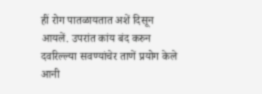हीं रोग पातळायतात अशें दिसून आयलें. उपरांत कांय बंद करुन दवरिल्ल्या सवण्यांचेर ताणें प्रयोग केले आनी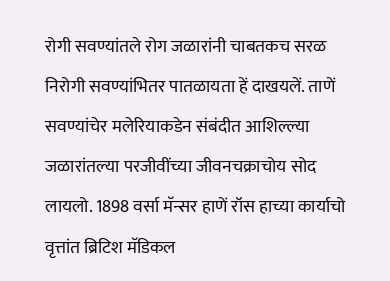रोगी सवण्यांतले रोग जळारांनी चाबतकच सरळ निरोगी सवण्यांभितर पातळायता हें दाखयलें. ताणें सवण्यांचेर मलेरियाकडेन संबंदीत आशिल्ल्या जळारांतल्या परजीवींच्या जीवनचक्राचोय सोद लायलो. 1898 वर्सा मॅन्सर हाणें रॉस हाच्या कार्याचो वृत्तांत ब्रिटिश मॅडिकल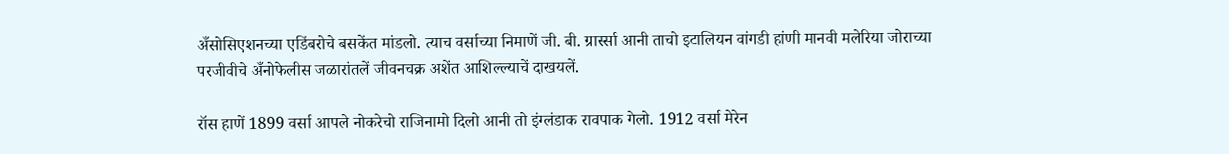अँसोसिएशनच्या एडिंबरोचे बसकेंत मांडलो. त्याच वर्साच्या निमाणें जी. बी. ग्रार्स्सा आनी ताचो इटालियन वांगडी हांणी मानवी मलेरिया जोराच्या परजीवीचे अँनोफेलीस जळारांतलें जीवनचक्र अशेंत आशिल्ल्याचें दाखयलें.

रॉस हाणें 1899 वर्सा आपले नोकरेचो राजिनामो दिलो आनी तो इंग्लंडाक रावपाक गेलो. 1912 वर्सा मेरेन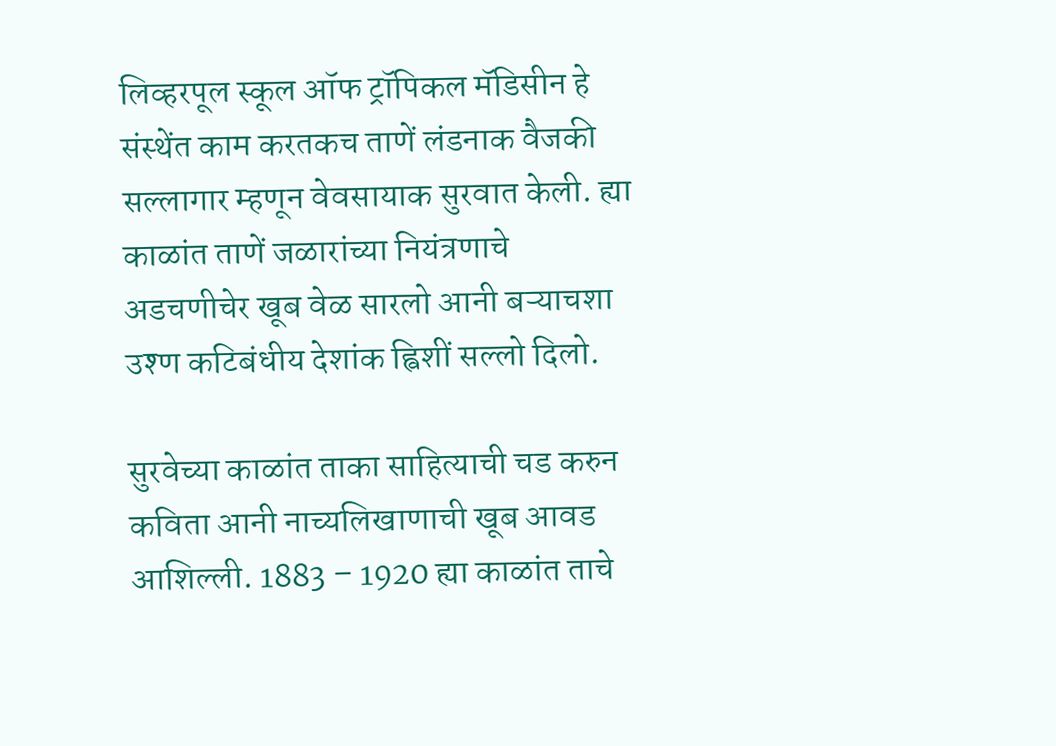लिव्हरपूल स्कूल ऑफ ट्रॉपिकल मॅडिसीन हे संस्थेंत काम करतकच ताणें लंडनाक वैजकी सल्लागार म्हणून वेवसायाक सुरवात केली. ह्या काळांत ताणें जळारांच्या नियंत्रणाचे अडचणीचेर खूब वेळ सारलो आनी बऱ्याचशा उश्ण कटिबंधीय देशांक ह्विशीं सल्लो दिलो.

सुरवेच्या काळांत ताका साहित्याची चड करुन कविता आनी नाच्यलिखाणाची खूब आवड आशिल्ली. 1883 – 1920 ह्या काळांत ताचे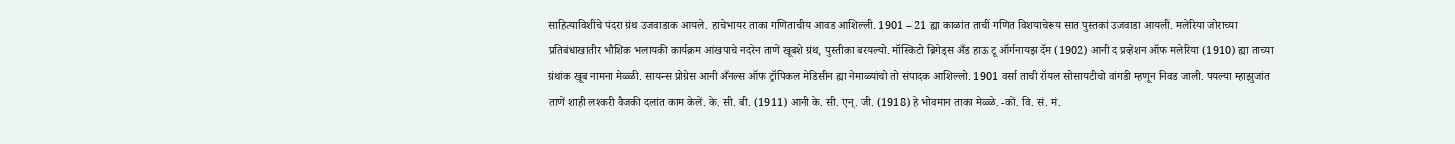साहित्याविशींचे पंदरा ग्रंथ उजवाडाक आयले. हाचेभायर ताका गणिताचीय आवड आशिल्ली. 1901 – 21 ह्या काळांत ताचीं गणित विशयाचेरूय सात पुस्तकां उजवाडा आयलीं. मलेरिया जोराच्या प्रतिबंधाखातीर भौशिक भलायकी कार्यक्रम आंखपाचे नदरेन ताणें खूबशे ग्रंथ, पुस्तीका बरयल्यो. मॉस्किटो ब्रिगेड्स अँड हाऊ टू ऑर्गनायझ दॅम (1902) आनी द प्रव्हेशन ऑफ मलेरिया (1910) ह्या ताच्या ग्रंथांक खूब नामना मेळ्ळी. सायन्स प्रोग्रेस आनी अँनल्स ऑफ ट्रॉपिकल मेडिसीन ह्या नेमाळ्यांचो तो संपादक आशिल्लो. 1901 वर्सा ताची रॉयल सोसायटीचो वांगडी म्हणून निवड जाली. पयल्या म्हाझुजांत ताणें शाही लश्करी वैजकी दलांत काम केलें. के. सी. बी. (1911) आनी के. सी. एन्. जी. (1918) हे भोवमान ताका मेळ्ळे. -कों. वि. सं. मं.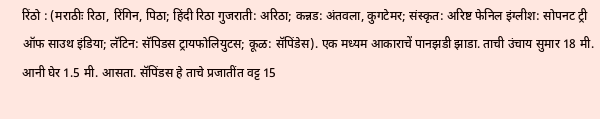रिंठो : (मराठीः रिठा, रिंगिन, पिठा; हिंदी रिठा गुजराती: अरिठा; कन्नड: अंतवला, कुगटेमर; संस्कृत: अरिष्ट फेनिल इंग्लीश: सोपनट ट्री ऑफ साउथ इंडिया; लॅटिन: सॅपिडस ट्रायफोलियुटस; कूळ: सॅपिंडेस). एक मध्यम आकाराचें पानझडी झाडा. ताची उंचाय सुमार 18 मी. आनी घेर 1.5 मी. आसता. सॅपिंडस हे ताचे प्रजातींत वट्ट 15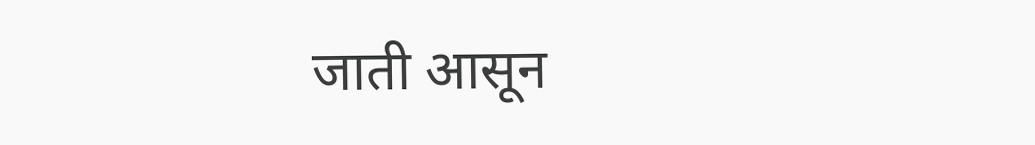जाती आसून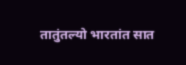तातुंतल्यो भारतांत सात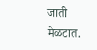जाती मेळटात.